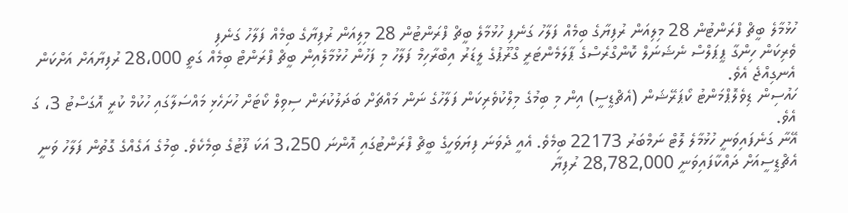ހުޅުމާލެ ބީޗް ފްރަންޓުން 28 މިލިއަން ރުފިޔާގެ ބިމެއް ފަލާހު ގަނެފި ހުޅުމާލެ ބީޗް ފްރަންޓުން 28 މިލިއަން ރުފިޔާގެ ބިމެއް ފަލާހު ގަނެފި
ވެރިކަން ހިންގާ ޕީޕަލްސް ނެޝަނަލް ކޮންގްރެސްގެ ޕާލަމެންޓަރީ ގްރޫޕުގެ ލީޑަރު އިބްރާހިމް ފަލާހު މި ފަހުން ހުޅުމާލެއިން ބީޗް ފްރަންޓް ބިމެއް ގަތީ 28،000 ރުފިޔާއަށް އަށްކަން އެނގިއްޖެ އެވެ.
ހައުސިން ޑިވެލޮޕްމަންޓު ކޯޕަރޭޝަން (އެޗްޑީސީ) އިން މި ބިމުގެ މިލްކުވެރިކަން ފަލާހުގެ ނަން މައްޗަށް ބަދަލުކުރަން ސިވިލް ކޯޓަށް ހުށަހެޅި މައްސަލާގައި ހުކުމް ކުރީ އޮގަސްޓު 3، ގަ އެވެ.
އޭނާ ގަނެފައިވަނީ ހުޅުމާލެ ލޮޓް ނަމްބަރު 22173 ބިމެވެ. އެއީ ދެވަނަ ފިޔަވަހީގެ ބީޗް ފްރަންޓުގައި އޮންނަ 3،250 އަކަ ފޫޓުގެ ބިމެކެވެ. ބިމުގެ އަގެއްގެ ގޮތުން ފަލާހު ވަނީ އެޗްޑީސީއަށް ދައްކާފައިވަނީ 28,782,000 ރުފިޔާ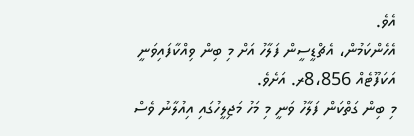އެވެ.
އެހެންކަމުން، އެޗްޑީސީން ފަލާހު އަށް މި ބިން ވިއްކާފައިވަނީ އަކަފޫޓެއް 8،856ރ. އަށެވެ.
މި ބިން ގަތްކަން ފަލާހު ވަނީ މި މަހު މަޖިލީހުގައި އިއުލާނު ވެސް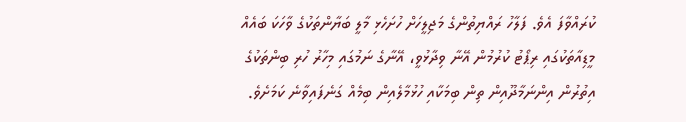ކުރައްވާފަ އެވެ. ފަލާހު ރައްޔިތުންގެ މަޖިލީހަށް ހުށަހެޅި މާލީ ބަޔާންތަކުގެ ވާހަކަ ބައެއް މީޑިއާތަކުގައި ރިޕޯޓު ކުރުމުން އޭނާ ވިދާޅުވީ، އޭނާގެ ނަމުގައި މިހާރު ހުރި ބިންތަކުގެ އިތުރުން އިންނަމާދޫއިން ތިން ބިމަކާއި ހުޅުމާލެއިން ބިމެއް ގަނެފައިވާނެ ކަމަށެވެ.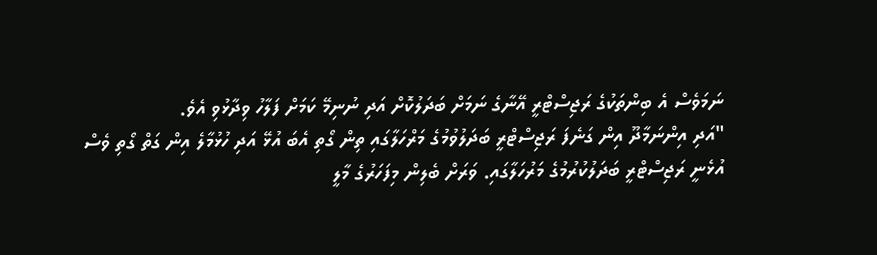ނަމަވެސް އެ ބިންތަކުގެ ރަޖިސްޓްރީ އޭނާގެ ނަމަށް ބަދަލުކޮށް އަދި ނުނިމޭ ކަމަށް ފަލާހު ވިދާޅުވި އެވެ.
"އަދި އިންނަމާދޫ އިން ގަނެފަ ރަޖިސްޓްރީ ބަދަލުވުމުގެ މަރްހަލާގައި ތިން ގޯތި އެބަ އުޅޭ އަދި ހުޅުމާލެ އިން ގަތް ގޯތި ވެސް އުޅެނީ ރަޖިސްޓްރީ ބަދަލުކުރުމުގެ މަރުހަލާގައި. ވަރަށް ބެލިން މިފަހަރުގެ މާލީ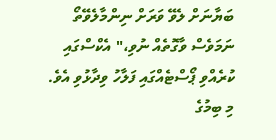ބަޔާނަށް ލެވޭ ވަރަށް ނިންމާލެވޭތޯ ނަމަވެސް ވާގޮތެއް ނުވި،" އެކްސްގައި ކުރެއްވި ޕޯސްޓެއްގައި ފަލާހު ވިދާޅުވި އެވެ.
މި ބިމުގެ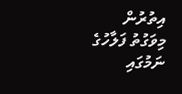އިތުރުން މިވަގުތު ފަލާހުގެ ނަމުގައި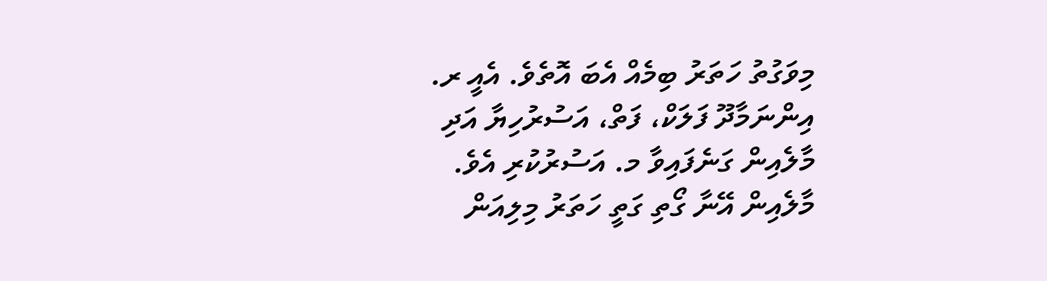މިވަގުތު ހަތަރު ބިމެއް އެބަ އޮތެވެ. އެއީ ރ. އިންނަމާދޫ ފަލަކް، ފަތް، އަސުރުހިޔާ އަދި މާލެއިން ގަނެފައިވާ މ. އަސުރުކުރި އެވެ. މާލެއިން އޭނާ ގޯތި ގަތީ ހަތަރު މިލިއަން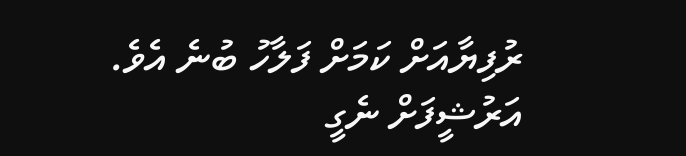ރުފިޔާއަށް ކަމަށް ފަލާހު ބުނެ އެވެ.
އަރުޝީފަށް ނެގީ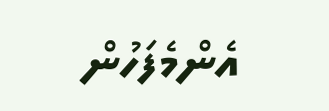އެންމެފަހުން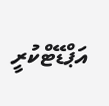އަޕްޑޭޓްކުރީ